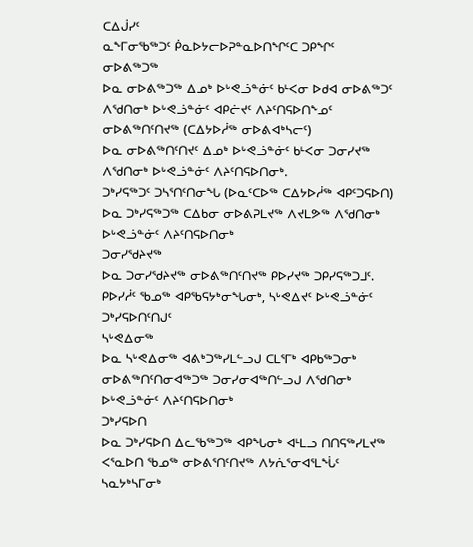ᑕᐃᒎᓯᑦ
ᓇᖕᒥᓂᖃᖅᑐᑦ ᑮᓇᐅᔭᓕᐅᕈᓐᓇᐅᑎᖏᑦᑕ ᑐᑭᖏᑦ
ᓂᐅᕕᖅᑐᖅ
ᐅᓇ ᓂᐅᕕᖅᑐᖅ ᐃᓄᒃ ᐅᒡᕙᓘᓐᓃᑦ ᑲᒻᐸᓂ ᐅᑯᐊ ᓂᐅᕕᖅᑐᑦ ᐱᖁᑎᓂᒃ ᐅᒡᕙᓘᓐᓃᑦ ᐊᑭᓖᔪᑦ ᐱᔨᑦᑎᕋᐅᑎᖕᓄᑦ
ᓂᐅᕕᖅᑎᑦᑎᔪᖅ (ᑕᐃᔭᐅᓲᖅ ᓂᐅᕕᐊᒃᓴᓕᑦ)
ᐅᓇ ᓂᐅᕕᖅᑎᑦᑎᔪᑦ ᐃᓄᒃ ᐅᒡᕙᓘᓐᓃᑦ ᑲᒻᐸᓂ ᑐᓂᓯᔪᖅ ᐱᖁᑎᓂᒃ ᐅᒡᕙᓘᓐᓃᑦ ᐱᔨᑦᑎᕋᐅᑎᓂᒃ.
ᑐᒃᓯᕋᖅᑐᑦ ᑐᓴᕐᑎᑦᑎᓂᖓ (ᐅᓇᑦᑕᐅᖅ ᑕᐃᔭᐅᓲᖅ ᐊᑭᑦᑐᕋᐅᑎ)
ᐅᓇ ᑐᒃᓯᕋᖅᑐᖅ ᑕᐃᑲᓂ ᓂᐅᕕᕈᒪᔪᖅ ᐱᔪᒪᕗᖅ ᐱᖁᑎᓂᒃ ᐅᒡᕙᓘᓐᓃᑦ ᐱᔨᑦᑎᕋᐅᑎᓂᒃ
ᑐᓂᓯᖁᔨᔪᖅ
ᐅᓇ ᑐᓂᓯᖁᔨᔪᖅ ᓂᐅᕕᖅᑎᑦᑎᔪᖅ ᑭᐅᓯᔪᖅ ᑐᑭᓯᕋᖅᑐᒧᑦ. ᑭᐅᓯᓲᑦ ᖃᓄᖅ ᐊᑭᖃᕋᔭᒃᓂᖓᓂᒃ, ᓴᒡᕙᐃᔪᑦ ᐅᒡᕙᓘᓐᓃᑦ ᑐᒃᓯᕋᐅᑎᑦᑎᒍᑦ
ᓴᒡᕙᐃᓂᖅ
ᐅᓇ ᓴᒡᕙᐃᓂᖅ ᐊᕕᒃᑐᖅᓯᒪᓪᓗᒍ ᑕᒪᕐᒥᒃ ᐊᑭᑲᖅᑐᓂᒃ ᓂᐅᕕᖅᑎᑦᑎᓂᐊᖅᑐᖅ ᑐᓂᓯᓂᐊᖅᑎᓪᓗᒍ ᐱᖁᑎᓂᒃ ᐅᒡᕙᓘᓐᓃᑦ ᐱᔨᑦᑎᕋᐅᑎᓂᒃ
ᑐᒃᓯᕋᐅᑎ
ᐅᓇ ᑐᒃᓯᕋᐅᑎ ᐃᓚᖃᖅᑐᖅ ᐊᑭᖓᓂᒃ ᐊᒻᒪᓗ ᑎᑎᕋᖅᓯᒪᔪᖅ ᐸᕐᓇᐅᑎ ᖃᓄᖅ ᓂᐅᕕᕐᑎᑦᑎᔪᖅ ᐱᔭᕇᕐᓂᐊᕐᒪᖔᑦ ᓴᓇᔭᒃᓴᒥᓂᒃ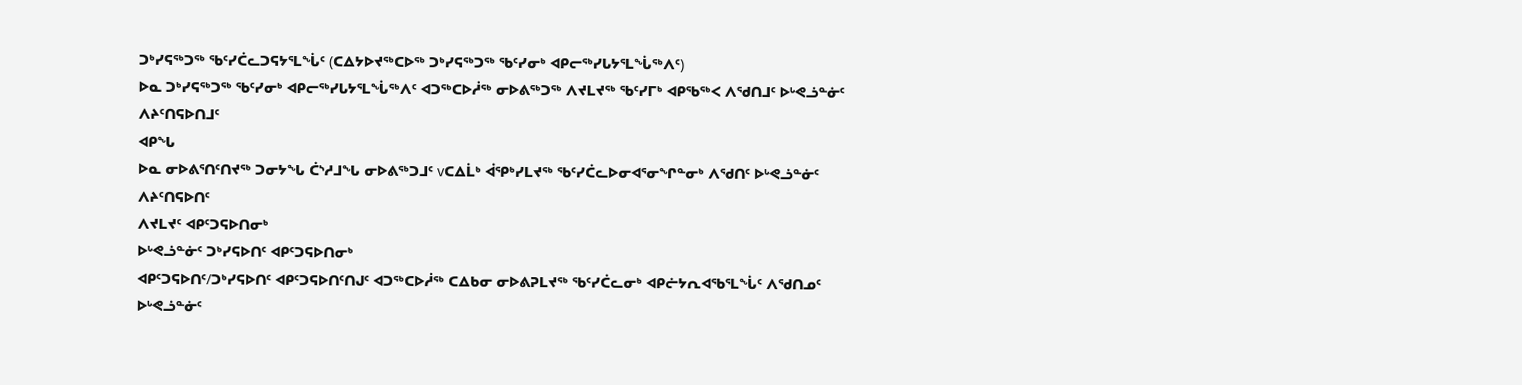ᑐᒃᓯᕋᖅᑐᖅ ᖃᑦᓯᑖᓚᑐᕋᔭᕐᒪᖔᑦ (ᑕᐃᔭᐅᔪᖅᑕᐅᖅ ᑐᒃᓯᕋᖅᑐᖅ ᖃᑦᓯᓂᒃ ᐊᑭᓕᖅᓯᒐᔭᕐᒪᖔᖅᐱᑦ)
ᐅᓇ ᑐᒃᓯᕋᖅᑐᖅ ᖃᑦᓯᓂᒃ ᐊᑭᓕᖅᓯᒐᔭᕐᒪᖔᖅᐱᑦ ᐊᑐᖅᑕᐅᓲᖅ ᓂᐅᕕᖅᑐᖅ ᐱᔪᒪᔪᖅ ᖃᑦᓯᒥᒃ ᐊᑭᖃᖅᐸ ᐱᖁᑎᒧᑦ ᐅᒡᕙᓘᓐᓃᑦ ᐱᔨᑦᑎᕋᐅᑎᒧᑦ
ᐊᑭᖓ
ᐅᓇ ᓂᐅᕕᕐᑎᑦᑎᔪᖅ ᑐᓂᔭᖓ ᑖᔅᓱᒧᖓ ᓂᐅᕕᖅᑐᒧᑦ vᑕᐃᒫᒃ ᐋᕿᒃᓯᒪᔪᖅ ᖃᑦᓯᑖᓚᐅᓂᐊᕐᓂᖏᓐᓂᒃ ᐱᖁᑎᑦ ᐅᒡᕙᓘᓐᓃᑦ ᐱᔨᑦᑎᕋᐅᑎᑦ
ᐱᔪᒪᔪᑦ ᐊᑭᑦᑐᕋᐅᑎᓂᒃ
ᐅᒡᕙᓘᓐᓃᑦ ᑐᒃᓯᕋᐅᑎᑦ ᐊᑭᑦᑐᕋᐅᑎᓂᒃ
ᐊᑭᑦᑐᕋᐅᑎᑦ/ᑐᒃᓯᕋᐅᑎᑦ ᐊᑭᑦᑐᕋᐅᑎᑦᑎᒍᑦ ᐊᑐᖅᑕᐅᓲᖅ ᑕᐃᑲᓂ ᓂᐅᕕᕈᒪᔪᖅ ᖃᑦᓯᑖᓚᓂᒃ ᐊᑭᓖᔭᕆᐊᖃᕐᒪᖔᑦ ᐱᖁᑎᓄᑦ ᐅᒡᕙᓘᓐᓃᑦ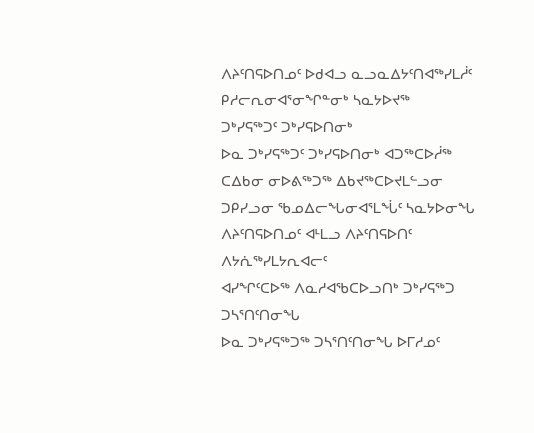ᐱᔨᑦᑎᕋᐅᑎᓄᑦ ᐅᑯᐊᓗ ᓇᓗᓇᐃᔭᑦᑎᐊᖅᓯᒪᓲᑦ ᑭᓱᓕᕆᓂᐊᕐᓂᖏᓐᓂᒃ ᓴᓇᔭᐅᔪᖅ
ᑐᒃᓯᕋᖅᑐᑦ ᑐᒃᓯᕋᐅᑎᓂᒃ
ᐅᓇ ᑐᒃᓯᕋᖅᑐᑦ ᑐᒃᓯᕋᐅᑎᓂᒃ ᐊᑐᖅᑕᐅᓲᖅ ᑕᐃᑲᓂ ᓂᐅᕕᖅᑐᖅ ᐃᑲᔪᖅᑕᐅᔪᒪᓪᓗᓂ ᑐᑭᓯᓗᓂ ᖃᓄᐃᓕᖓᓂᐊᕐᒪᖔᑦ ᓴᓇᔭᐅᓂᖓ ᐱᔨᑦᑎᕋᐅᑎᓄᑦ ᐊᒻᒪᓗ ᐱᔨᑦᑎᕋᐅᑎᑦ ᐱᔭᕇᖅᓯᒪᔭᕆᐊᓕᑦ
ᐊᓯᖏᑦᑕᐅᖅ ᐱᓇᓱᐊᖃᑕᐅᓗᑎᒃ ᑐᒃᓯᕋᖅᑐ ᑐᓴᕐᑎᑦᑎᓂᖓ
ᐅᓇ ᑐᒃᓯᕋᖅᑐᖅ ᑐᓴᕐᑎᑦᑎᓂᖓ ᐅᒥᓱᓄᑦ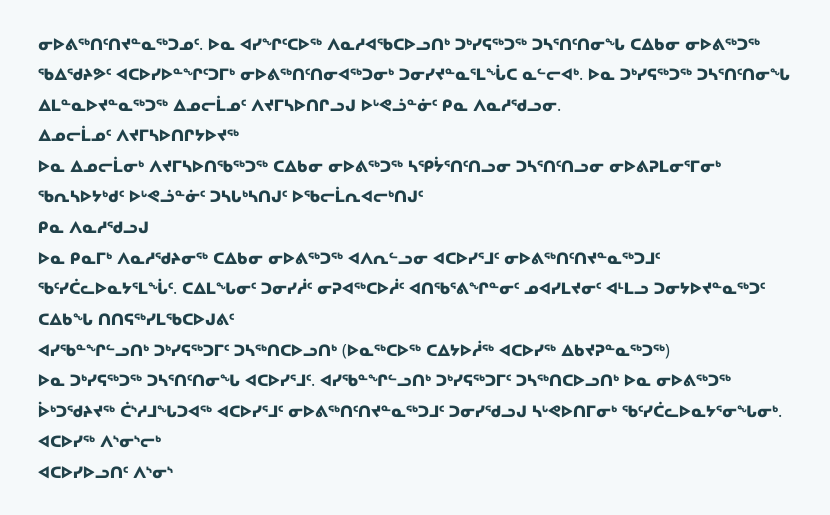ᓂᐅᕕᖅᑎᑦᑎᔪᓐᓇᖅᑐᓄᑦ. ᐅᓇ ᐊᓯᖏᑦᑕᐅᖅ ᐱᓇᓱᐊᖃᑕᐅᓗᑎᒃ ᑐᒃᓯᕋᖅᑐᖅ ᑐᓴᕐᑎᑦᑎᓂᖓ ᑕᐃᑲᓂ ᓂᐅᕕᖅᑐᖅ ᖃᐃᖁᔨᕗᑦ ᐊᑕᐅᓯᐅᓐᖏᑦᑐᒥᒃ ᓂᐅᕕᖅᑎᑦᑎᓂᐊᖅᑐᓂᒃ ᑐᓂᓯᔪᓐᓇᕐᒪᖔᑕ ᓇᓪᓕᐊᒃ. ᐅᓇ ᑐᒃᓯᕋᖅᑐᖅ ᑐᓴᕐᑎᑦᑎᓂᖓ ᐃᒪᓐᓇᐅᔪᓐᓇᖅᑐᖅ ᐃᓄᓕᒫᓄᑦ ᐱᔪᒥᓴᐅᑎᒋᓗᒍ ᐅᒡᕙᓘᓐᓃᑦ ᑭᓇ ᐱᓇᓱᖁᓗᓂ.
ᐃᓄᓕᒫᓄᑦ ᐱᔪᒥᓴᐅᑎᒋᔭᐅᔪᖅ
ᐅᓇ ᐃᓄᓕᒫᓂᒃ ᐱᔪᒥᓴᐅᑎᖃᖅᑐᖅ ᑕᐃᑲᓂ ᓂᐅᕕᖅᑐᖅ ᓴᕿᔮᕐᑎᑦᑎᓗᓂ ᑐᓴᕐᑎᑦᑎᓗᓂ ᓂᐅᕕᕈᒪᓂᕐᒥᓂᒃ ᖃᕆᓴᐅᔭᒃᑯᑦ ᐅᒡᕙᓘᓐᓃᑦ ᑐᓴᒐᒃᓴᑎᒍᑦ ᐅᖃᓕᒫᕆᐊᓕᒃᑎᒍᑦ
ᑭᓇ ᐱᓇᓱᖁᓗᒍ
ᐅᓇ ᑭᓇᒥᒃ ᐱᓇᓱᖁᔨᓂᖅ ᑕᐃᑲᓂ ᓂᐅᕕᖅᑐᖅ ᐊᐱᕆᓪᓗᓂ ᐊᑕᐅᓯᕐᒧᑦ ᓂᐅᕕᖅᑎᑦᑎᔪᓐᓇᖅᑐᒧᑦ ᖃᑦᓯᑖᓚᐅᓇᔭᕐᒪᖔᑦ. ᑕᐃᒪᖓᓂᑦ ᑐᓂᓯᓲᑦ ᓂᕈᐊᖅᑕᐅᓲᑦ ᐊᑎᖃᕐᕕᖏᓐᓂᑦ ᓄᐊᓯᒪᔪᓂᑦ ᐊᒻᒪᓗ ᑐᓂᔭᐅᔪᓐᓇᖅᑐᑦ ᑕᐃᑲᖓ ᑎᑎᕋᖅᓯᒪᖃᑕᐅᒍᕕᑦ
ᐊᓯᖃᓐᖏᓪᓗᑎᒃ ᑐᒃᓯᕋᖅᑐᒥᑦ ᑐᓴᖅᑎᑕᐅᓗᑎᒃ (ᐅᓇᖅᑕᐅᖅ ᑕᐃᔭᐅᓲᖅ ᐊᑕᐅᓯᖅ ᐃᑲᔪᕈᓐᓇᖅᑐᖅ)
ᐅᓇ ᑐᒃᓯᕋᖅᑐᖅ ᑐᓴᕐᑎᑦᑎᓂᖓ ᐊᑕᐅᓯᕐᒧᑦ. ᐊᓯᖃᓐᖏᓪᓗᑎᒃ ᑐᒃᓯᕋᖅᑐᒥᑦ ᑐᓴᖅᑎᑕᐅᓗᑎᒃ ᐅᓇ ᓂᐅᕕᖅᑐᖅ ᐆᒃᑐᖁᔨᔪᖅ ᑖᔅᓱᒧᖓᑐᐊᖅ ᐊᑕᐅᓯᕐᒧᑦ ᓂᐅᕕᖅᑎᑦᑎᔪᓐᓇᖅᑐᒧᑦ ᑐᓂᓯᖁᓗᒍ ᓴᒡᕙᐅᑎᒥᓂᒃ ᖃᑦᓯᑖᓚᐅᓇᔭᕐᓂᖓᓂᒃ.
ᐊᑕᐅᓯᖅ ᐱᔅᓂᔅᓕᒃ
ᐊᑕᐅᓯᐅᓗᑎᑦ ᐱᔅᓂᔅ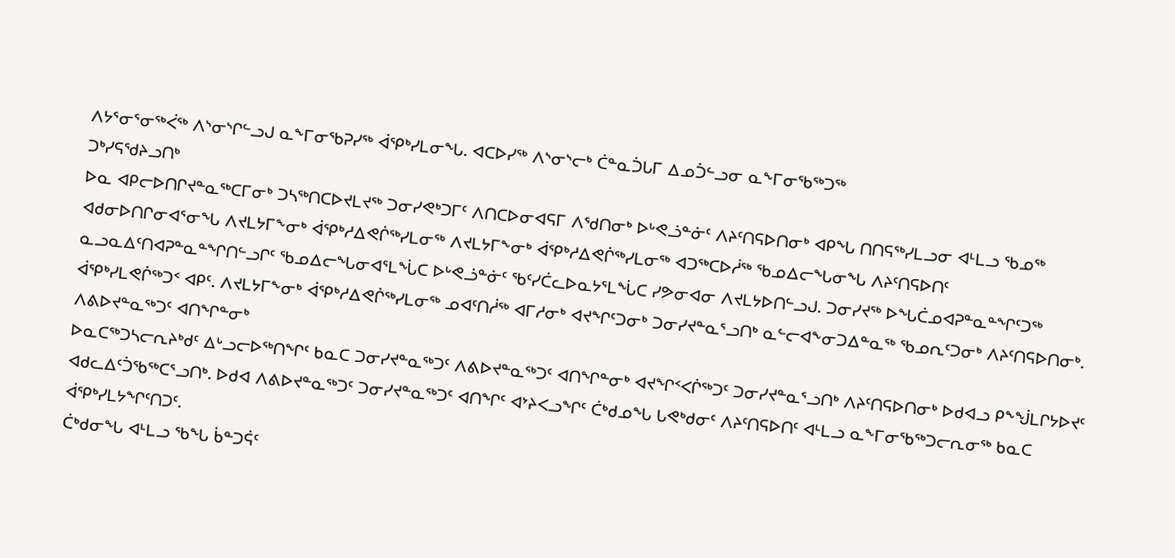ᐱᔭᕐᓂᕐᓂᖅᐹᖅ ᐱᔅᓂᔅᒋᓪᓗᒍ ᓇᖕᒥᓂᖃᕈᓯᖅ ᐋᕿᒃᓯᒪᓂᖓ. ᐊᑕᐅᓯᖅ ᐱᔅᓂᔅᓕᒃ ᑖᓐᓇᑑᒐᒥ ᐃᓄᑑᓪᓗᓂ ᓇᖕᒥᓂᖃᖅᑐᖅ
ᑐᒃᓯᕋᖁᔨᓗᑎᒃ
ᐅᓇ ᐊᑭᓕᐅᑎᒋᔪᓐᓇᖅᑕᒥᓂᒃ ᑐᓴᖅᑎᑕᐅᔪᒪᔪᖅ ᑐᓂᓯᕙᒃᑐᒥᑦ ᐱᑎᑕᐅᓂᐊᕋᒥ ᐱᖁᑎᓂᒃ ᐅᒡᕙᓘᓐᓃᑦ ᐱᔨᑦᑎᕋᐅᑎᓂᒃ ᐊᑭᖓ ᑎᑎᕋᖅᓯᒪᓗᓂ ᐊᒻᒪᓗ ᖃᓄᖅ ᐊᑯᓂᐅᑎᒋᓂᐊᕐᓂᖓ ᐱᔪᒪᔭᒥᖕᓂᒃ ᐋᕿᒃᓱᐃᕙᒌᖅᓯᒪᓂᖅ ᐱᔪᒪᔭᒥᖕᓂᒃ ᐋᕿᒃᓱᐃᕙᒌᖅᓯᒪᓂᖅ ᐊᑐᖅᑕᐅᓲᖅ ᖃᓄᐃᓕᖓᓂᖓ ᐱᔨᑦᑎᕋᐅᑎᑦ ᓇᓗᓇᐃᑦᑎᐊᕈᓐᓇᓐᖏᑎᓪᓗᒋᑦ ᖃᓄᐃᓕᖓᓂᐊᕐᒪᖔᑕ ᐅᒡᕙᓘᓐᓃᑦ ᖃᑦᓯᑖᓚᐅᓇᔭᕐᒪᖔᑕ ᓯᕗᓂᐊᓂ ᐱᔪᒪᔭᐅᑎᓪᓗᒍ. ᑐᓂᓯᔪᖅ ᐅᖓᑖᓄᐊᕈᓐᓇᓐᖏᑦᑐᖅ ᐋᕿᒃᓯᒪᕙᒌᖅᑐᑉ ᐊᑭᑦ. ᐱᔪᒪᔭᒥᖕᓂᒃ ᐋᕿᒃᓱᐃᕙᒌᖅᓯᒪᓂᖅ ᓄᐊᑦᑎᓲᖅ ᐊᒥᓱᓂᒃ ᐊᔪᖏᑦᑐᓂᒃ ᑐᓂᓯᔪᓐᓇᕐᓗᑎᒃ ᓇᓪᓕᐊᖕᓂᑐᐃᓐᓇᖅ ᖃᓄᕆᑦᑐᓂᒃ ᐱᔨᑦᑎᕋᐅᑎᓂᒃ.
ᐱᕕᐅᔪᓐᓇᖅᑐᑦ ᐊᑎᖏᓐᓂᒃ
ᐅᓇᑕᖅᑐᓴᓕᕆᔨᒃᑯᑦ ᐃᒡᓗᓕᐅᖅᑎᖏᑦ ᑲᓇᑕ ᑐᓂᓯᔪᓐᓇᖅᑐᑦ ᐱᕕᐅᔪᓐᓇᖅᑐᑦ ᐊᑎᖏᓐᓂᒃ ᐊᔪᖏᑉᐸᒌᖅᑐᑦ ᑐᓂᓯᔪᓐᓇᕐᓗᑎᒃ ᐱᔨᑦᑎᕋᐅᑎᓂᒃ ᐅᑯᐊᓗ ᑭᖕᖒᒪᒋᔭᐅᔪᑦ ᐊᑯᓚᐃᑦᑑᖃᖅᑕᕐᓗᑎᒃ. ᐅᑯᐊ ᐱᕕᐅᔪᓐᓇᖅᑐᑦ ᑐᓂᓯᔪᓐᓇᖅᑐᑦ ᐊᑎᖏᑦ ᐊᔾᔨᐸᓗᖏᑦ ᑖᒃᑯᓄᖓ ᒐᕙᒃᑯᓂᑦ ᐱᔨᑦᑎᕋᐅᑎᑦ ᐊᒻᒪᓗ ᓇᖕᒥᓂᖃᖅᑐᓕᕆᓂᖅ ᑲᓇᑕ ᐋᕿᒃᓯᒪᔭᖏᑦᑎᑐᑦ.
ᑖᒃᑯᓂᖓ ᐊᒻᒪᓗ ᖃᖓ ᑳᓐᑐᕌᑦ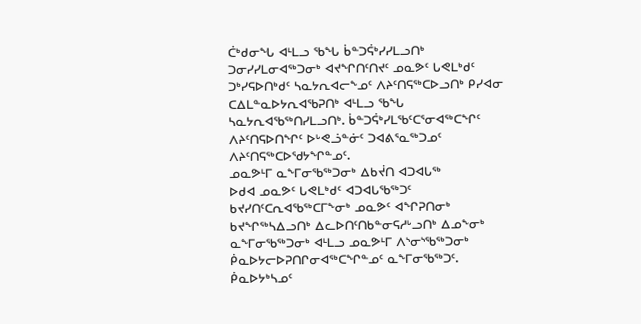ᑖᒃᑯᓂᖓ ᐊᒻᒪᓗ ᖃᖓ ᑳᓐᑐᕌᒃᓯᓯᒪᓗᑎᒃ ᑐᓂᓯᓯᒪᓂᐊᖅᑐᓂᒃ ᐊᔪᖏᑎᑦᑎᔪᑦ ᓄᓇᕗᑦ ᒐᕙᒪᒃᑯᑦ ᑐᒃᓯᕋᐅᑎᒃᑯᑦ ᓴᓇᔭᕆᐊᓕᖕᓄᑦ ᐱᔨᑦᑎᕋᖅᑕᐅᓗᑎᒃ ᑭᓯᐊᓂ ᑕᐃᒪᓐᓇᐅᔭᕆᐊᖃᕈᑎᒃ ᐊᒻᒪᓗ ᖃᖓ ᓴᓇᔭᕆᐊᖃᖅᑎᓯᒪᓗᑎᒃ. ᑳᓐᑐᕌᒃᓯᒪᖃᑦᑕᕐᓂᐊᖅᑕᖏᑦ ᐱᔨᑦᑎᕋᐅᑎᖏᑦ ᐅᒡᕙᓘᓐᓃᑦ ᑐᐊᕕᕐᓇᖅᑐᓄᑦ ᐱᔨᑦᑎᕋᖅᑕᐅᖁᔭᖏᓐᓄᑦ.
ᓄᓇᕗᒻᒥ ᓇᖕᒥᓂᖃᖅᑐᓂᒃ ᐃᑲᔫᑎ ᐊᑐᐊᒐᖅ
ᐅᑯᐊ ᓄᓇᕗᑦ ᒐᕙᒪᒃᑯᑦ ᐊᑐᐊᒐᖃᖅᑐᑦ ᑲᔪᓯᑎᑦᑕᕆᐊᖃᖅᑕᒥᖕᓂᒃ ᓄᓇᕗᑦ ᐊᖏᕈᑎᓂᒃ ᑲᔪᖏᖅᓴᐃᓗᑎᒃ ᐃᓚᐅᑎᑦᑎᑲᓐᓂᕋᓱᒡᓗᑎᒃ ᐃᓄᖕᓂᒃ ᓇᖕᒥᓂᖃᖅᑐᓂᒃ ᐊᒻᒪᓗ ᓄᓇᕗᒻᒥ ᐱᔅᓂᔅᖃᖅᑐᓂᒃ ᑮᓇᐅᔭᓕᐅᕈᑎᒋᓂᐊᖅᑕᖏᓐᓄᑦ ᓇᖕᒥᓂᖃᖅᑐᑦ.
ᑮᓇᐅᔭᒃᓴᓄᑦ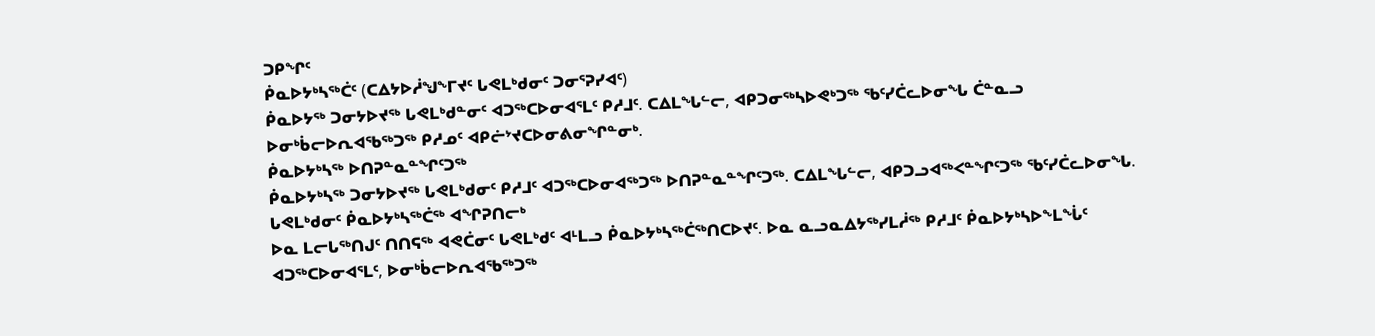ᑐᑭᖏᑦ
ᑮᓇᐅᔭᒃᓴᖅᑖᑦ (ᑕᐃᔭᐅᓲᖑᖕᒥᔪᑦ ᒐᕙᒪᒃᑯᓂᑦ ᑐᓂᕐᕈᓯᐊᑦ)
ᑮᓇᐅᔭᖅ ᑐᓂᔭᐅᔪᖅ ᒐᕙᒪᒃᑯᓐᓂᑦ ᐊᑐᖅᑕᐅᓂᐊᕐᒪᑦ ᑭᓱᒧᑦ. ᑕᐃᒪᖓᓪᓕ, ᐊᑭᑐᓂᖅᓴᐅᕙᒃᑐᖅ ᖃᑦᓯᑖᓚᐅᓂᖓ ᑖᓐᓇᓗ ᐅᓂᒃᑳᓕᐅᕆᐊᖃᖅᑐᖅ ᑭᓱᓄᑦ ᐊᑭᓖᔾᔪᑕᐅᓂᕕᓂᖏᓐᓂᒃ.
ᑮᓇᐅᔭᒃᓴᖅ ᐅᑎᕈᓐᓇᓐᖏᑦᑐᖅ
ᑮᓇᐅᔭᒃᓴᖅ ᑐᓂᔭᐅᔪᖅ ᒐᕙᒪᒃᑯᓂᑦ ᑭᓱᒧᑦ ᐊᑐᖅᑕᐅᓂᐊᖅᑐᖅ ᐅᑎᕈᓐᓇᓐᖏᑦᑐᖅ. ᑕᐃᒪᖓᓪᓕ, ᐊᑭᑐᓗᐊᖅᐸᓐᖏᑦᑐᖅ ᖃᑦᓯᑖᓚᐅᓂᖓ.
ᒐᕙᒪᒃᑯᓂᑦ ᑮᓇᐅᔭᒃᓴᖅᑖᖅ ᐊᖏᕈᑎᓕᒃ
ᐅᓇ ᒪᓕᒐᖅᑎᒍᑦ ᑎᑎᕋᖅ ᐊᕙᑖᓂᑦ ᒐᕙᒪᒃᑯᑦ ᐊᒻᒪᓗ ᑮᓇᐅᔭᒃᓴᖅᑖᖅᑎᑕᐅᔪᑦ. ᐅᓇ ᓇᓗᓇᐃᔭᖅᓯᒪᓲᖅ ᑭᓱᒧᑦ ᑮᓇᐅᔭᒃᓴᐅᖕᒪᖔᑦ ᐊᑐᖅᑕᐅᓂᐊᕐᒪᑦ, ᐅᓂᒃᑳᓕᐅᕆᐊᖃᖅᑐᖅ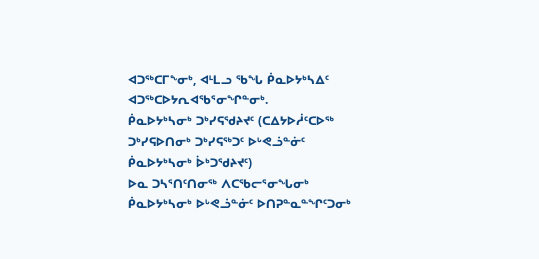ᐊᑐᖅᑕᒥᖕᓂᒃ, ᐊᒻᒪᓗ ᖃᖓ ᑮᓇᐅᔭᒃᓴᐃᑦ ᐊᑐᖅᑕᐅᔭᕆᐊᖃᕐᓂᖏᓐᓂᒃ.
ᑮᓇᐅᔭᒃᓴᓂᒃ ᑐᒃᓯᕋᖁᔨᔪᑦ (ᑕᐃᔭᐅᓲᑦᑕᐅᖅ ᑐᒃᓯᕋᐅᑎᓂᒃ ᑐᒃᓯᕋᖅᑐᑦ ᐅᒡᕙᓘᓐᓃᑦ ᑮᓇᐅᔭᒃᓴᓂᒃ ᐆᒃᑐᖁᔨᔪᑦ)
ᐅᓇ ᑐᓴᕐᑎᑦᑎᓂᖅ ᐱᑕᖃᓕᕐᓂᖓᓂᒃ ᑮᓇᐅᔭᒃᓴᓂᒃ ᐅᒡᕙᓘᓐᓃᑦ ᐅᑎᕈᓐᓇᓐᖏᑦᑐᓂᒃ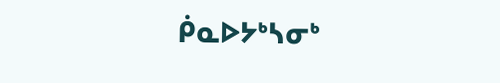ᑮᓇᐅᔭᒃᓴᓂᒃ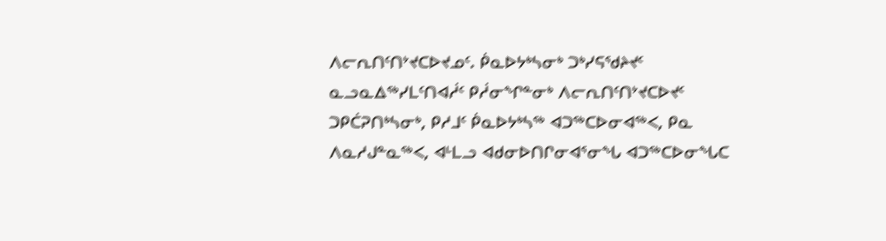ᐱᓕᕆᑎᑦᑎᔾᔪᑕᐅᔪᓄᑦ. ᑮᓇᐅᔭᒃᓴᓂᒃ ᑐᒃᓯᕋᖁᔨᔪᑦ ᓇᓗᓇᐃᖅᓯᒪᑦᑎᐊᓲᑦ ᑭᓲᓂᖏᓐᓂᒃ ᐱᓕᕆᑎᑦᑎᔾᔪᑕᐅᔪᑦ ᑐᑭᑖᕈᑎᒃᓴᓂᒃ, ᑭᓱᒧᑦ ᑮᓇᐅᔭᒃᓴᖅ ᐊᑐᖅᑕᐅᓂᐊᖅᐸ, ᑭᓇ ᐱᓇᓱᒍᓐᓇᖅᐸ, ᐊᒻᒪᓗ ᐊᑯᓂᐅᑎᒋᓂᐊᕐᓂᖓ ᐊᑐᖅᑕᐅᓂᖓᑕ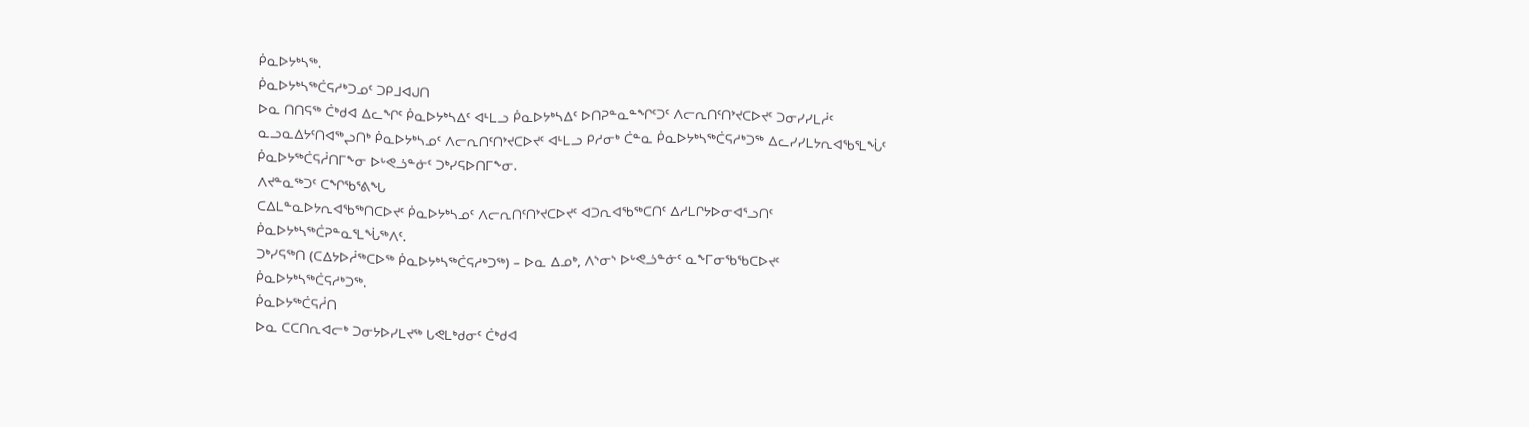ᑮᓇᐅᔭᒃᓴᖅ.
ᑮᓇᐅᔭᒃᓴᖅᑖᕋᓱᒃᑐᓄᑦ ᑐᑭᒧᐊᒍᑎ
ᐅᓇ ᑎᑎᕋᖅ ᑖᒃᑯᐊ ᐃᓚᖏᑦ ᑮᓇᐅᔭᒃᓴᐃᑦ ᐊᒻᒪᓗ ᑮᓇᐅᔭᒃᓴᐃᑦ ᐅᑎᕈᓐᓇᓐᖏᑦᑐᑦ ᐱᓕᕆᑎᑦᑎᔾᔪᑕᐅᔪᑦ ᑐᓂᓯᓯᒪᓲᑦ ᓇᓗᓇᐃᔭᑦᑎᐊᖅᖢᑎᒃ ᑮᓇᐅᔭᒃᓴᓄᑦ ᐱᓕᕆᑎᑦᑎᔾᔪᑕᐅᔪᑦ ᐊᒻᒪᓗ ᑭᓱᓂᒃ ᑖᓐᓇ ᑮᓇᐅᔭᒃᓴᖅᑖᕋᓱᒃᑐᖅ ᐃᓚᓯᓯᒪᔭᕆᐊᖃᕐᒪᖔᑦ ᑮᓇᐅᔭᖅᑖᕋᓲᑎᒥᖕᓂ ᐅᒡᕙᓘᓐᓃᑦ ᑐᒃᓯᕋᐅᑎᒥᖕᓂ.
ᐱᔪᓐᓇᖅᑐᑦ ᑕᖏᖃᕐᕕᖓ
ᑕᐃᒪᓐᓇᐅᔭᕆᐊᖃᖅᑎᑕᐅᔪᑦ ᑮᓇᐅᔭᒃᓴᓄᑦ ᐱᓕᕆᑎᑦᑎᔾᔪᑕᐅᔪᑦ ᐊᑐᕆᐊᖃᖅᑕᑎᑦ ᐃᓱᒪᒋᔭᐅᓂᐊᕐᓗᑎᑦ ᑮᓇᐅᔭᒃᓴᖅᑖᕈᓐᓇᕐᒪᖔᖅᐱᑦ.
ᑐᒃᓯᕋᖅᑎ (ᑕᐃᔭᐅᓲᖅᑕᐅᖅ ᑮᓇᐅᔭᒃᓴᖅᑖᕋᓱᒃᑐᖅ) – ᐅᓇ ᐃᓄᒃ, ᐱᔅᓂᔅ ᐅᒡᕙᓘᓐᓃᑦ ᓇᖕᒥᓂᖃᖃᑕᐅᔪᑦ ᑮᓇᐅᔭᒃᓴᖅᑖᕋᓱᒃᑐᖅ.
ᑮᓇᐅᔭᖅᑖᕋᓲᑎ
ᐅᓇ ᑕᑕᑎᕆᐊᓕᒃ ᑐᓂᔭᐅᓯᒪᔪᖅ ᒐᕙᒪᒃᑯᓂᑦ ᑖᒃᑯᐊ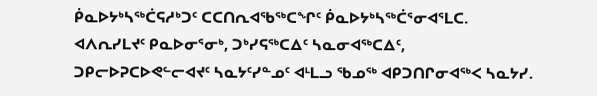ᑮᓇᐅᔭᒃᓴᖅᑖᕋᓱᒃᑐᑦ ᑕᑕᑎᕆᐊᖃᖅᑕᖏᑦ ᑮᓇᐅᔭᒃᓴᖅᑖᕐᓂᐊᕐᒪᑕ. ᐊᐱᕆᓯᒪᔪᑦ ᑭᓇᐅᓂᕐᓂᒃ, ᑐᒃᓯᕋᖅᑕᐃᑦ ᓴᓇᓂᐊᖅᑕᐃᑦ, ᑐᑭᓕᐅᕈᑕᐅᕙᓪᓕᐊᔪᑦ ᓴᓇᔭᑦᓯᓐᓄᑦ ᐊᒻᒪᓗ ᖃᓄᖅ ᐊᑭᑐᑎᒋᓂᐊᖅᐸ ᓴᓇᔭᓯ.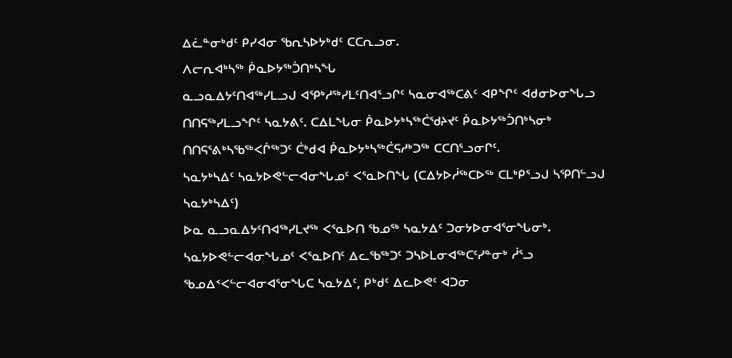ᐃᓛᓐᓂᒃᑯᑦ ᑭᓯᐊᓂ ᖃᕆᓴᐅᔭᒃᑯᑦ ᑕᑕᕆᓗᓂ.
ᐱᓕᕆᐊᒃᓴᖅ ᑮᓇᐅᔭᖅᑑᑎᒃᓴᖓ
ᓇᓗᓇᐃᔭᑦᑎᐊᖅᓯᒪᓗᒍ ᐊᕿᒃᓱᖅᓯᒪᑦᑎᐊᕐᓗᒋᑦ ᓴᓇᓂᐊᖅᑕᕕᑦ ᐊᑭᖏᑦ ᐊᑯᓂᐅᓂᖓᓗ ᑎᑎᕋᖅᓯᒪᓗᖏᑦ ᓴᓇᔭᕕᑦ. ᑕᐃᒪᖓᓂ ᑮᓇᐅᔭᒃᓴᖅᑖᖁᔨᔪᑦ ᑮᓇᐅᔭᖅᑑᑎᒃᓴᓂᒃ ᑎᑎᕋᕐᕕᒃᓴᖃᖅᐸᒌᖅᑐᑦ ᑖᒃᑯᐊ ᑮᓇᐅᔭᒃᓴᖅᑖᕋᓱᒃᑐᖅ ᑕᑕᑎᕐᓗᓂᒋᑦ.
ᓴᓇᔭᒃᓴᐃᑦ ᓴᓇᔭᐅᕙᓪᓕᐊᓂᖓᓄᑦ ᐸᕐᓇᐅᑎᖓ (ᑕᐃᔭᐅᓲᖅᑕᐅᖅ ᑕᒪᒃᑭᕐᓗᒍ ᓴᕿᑎᓪᓗᒍ ᓴᓇᔭᒃᓴᐃᑦ)
ᐅᓇ ᓇᓗᓇᐃᔭᑦᑎᐊᖅᓯᒪᔪᖅ ᐸᕐᓇᐅᑎ ᖃᓄᖅ ᓴᓇᔭᐃᑦ ᑐᓂᔭᐅᓂᐊᕐᓂᖓᓂᒃ. ᓴᓇᔭᐅᕙᓪᓕᐊᓂᖓᓄᑦ ᐸᕐᓇᐅᑎᑦ ᐃᓚᖃᖅᑐᑦ ᑐᓴᐅᒪᓂᐊᖅᑕᑦᓯᓐᓂᒃ ᓲᕐᓗ ᖃᓄᐃᑉᐸᓪᓕᐊᓂᐊᕐᓂᖓᑕ ᓴᓇᔭᐃᑦ, ᑭᒃᑯᑦ ᐃᓚᐅᕙᑦ ᐊᑐᓂ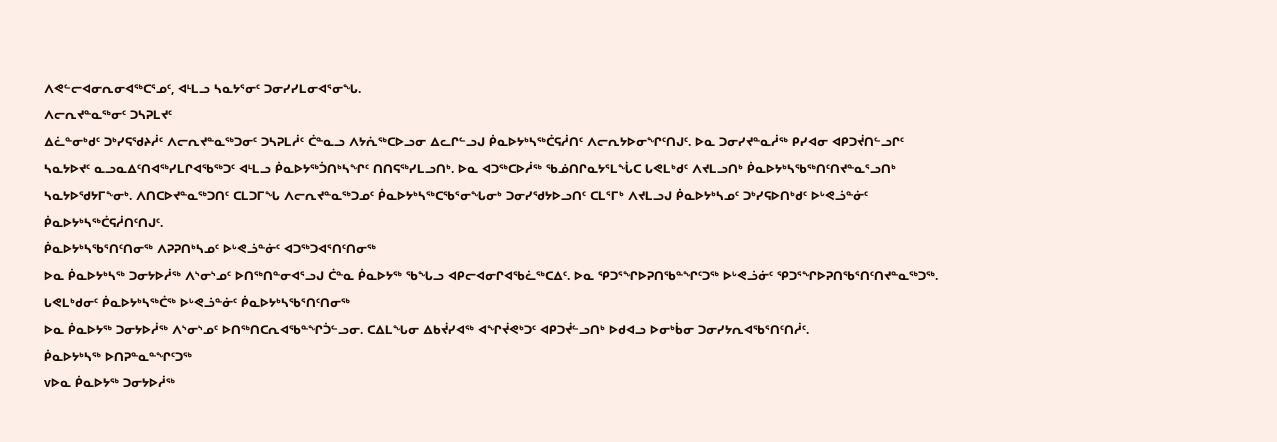ᐱᕙᓪᓕᐊᓂᕆᓂᐊᖅᑕᕐᓄᑦ, ᐊᒻᒪᓗ ᓴᓇᔭᕐᓂᑦ ᑐᓂᓯᓯᒪᓂᐊᕐᓂᖓ.
ᐱᓕᕆᔪᓐᓇᖅᓂᑦ ᑐᓴᕈᒪᔪᑦ
ᐃᓛᓐᓂᒃᑯᑦ ᑐᒃᓯᕋᖁᔨᓲᑦ ᐱᓕᕆᔪᓐᓇᖅᑐᓂᑦ ᑐᓴᕈᒪᓲᑦ ᑖᓐᓇᓗ ᐱᔭᕇᖅᑕᐅᓗᓂ ᐃᓚᒋᓪᓗᒍ ᑮᓇᐅᔭᒃᓴᖅᑖᕋᓲᑎᑦ ᐱᓕᕆᔭᐅᓂᖏᑦᑎᒍᑦ. ᐅᓇ ᑐᓂᓯᔪᓐᓇᓲᖅ ᑭᓯᐊᓂ ᐊᑭᑐᔫᑎᓪᓗᒋᑦ ᓴᓇᔭᐅᔪᑦ ᓇᓗᓇᐃᑦᑎᐊᖅᓯᒪᒋᐊᖃᖅᑐᑦ ᐊᒻᒪᓗ ᑮᓇᐅᔭᖅᑑᑎᒃᓴᖏᑦ ᑎᑎᕋᖅᓯᒪᓗᑎᒃ. ᐅᓇ ᐊᑐᖅᑕᐅᓲᖅ ᖃᓅᑎᒋᓇᔭᕐᒪᖔᑕ ᒐᕙᒪᒃᑯᑦ ᐱᔪᒪᓗᑎᒃ ᑮᓇᐅᔭᒃᓴᖃᖅᑎᑦᑎᔪᓐᓇᕐᓗᑎᒃ ᓴᓇᔭᐅᖁᔭᒥᖕᓂᒃ. ᐱᑎᑕᐅᔪᓐᓇᖅᑐᑎᑦ ᑕᒪᑐᒥᖓ ᐱᓕᕆᔪᓐᓇᖅᑐᓄᑦ ᑮᓇᐅᔭᒃᓴᖅᑕᖃᕐᓂᖓᓂᒃ ᑐᓂᓯᖁᔭᐅᓗᑎᑦ ᑕᒪᕐᒥᒃ ᐱᔪᒪᓗᒍ ᑮᓇᐅᔭᒃᓴᓄᑦ ᑐᒃᓯᕋᐅᑎᒃᑯᑦ ᐅᒡᕙᓘᓐᓃᑦ ᑮᓇᐅᔭᒃᓴᖅᑖᕋᓲᑎᑦᑎᒍᑦ.
ᑮᓇᐅᔭᒃᓴᖃᕐᑎᑦᑎᓂᖅ ᐱᕈᕈᑎᒃᓴᓄᑦ ᐅᒡᕙᓘᓐᓃᑦ ᐊᑐᖅᑐᐊᕐᑎᑦᑎᓂᖅ
ᐅᓇ ᑮᓇᐅᔭᒃᓴᖅ ᑐᓂᔭᐅᓲᖅ ᐱᔅᓂᔅᓄᑦ ᐅᑎᖅᑎᓐᓂᐊᕐᓗᒍ ᑖᓐᓇ ᑮᓇᐅᔭᖅ ᖃᖓᓗ ᐊᑭᓕᐊᓂᒋᐊᖃᓛᖅᑕᐃᑦ. ᐅᓇ ᕿᑐᕐᖏᐅᕈᑎᖃᓐᖏᑦᑐᖅ ᐅᒡᕙᓘᓃᑦ ᕿᑐᕐᖏᐅᕈᑎᖃᕐᑎᑦᑎᔪᓐᓇᖅᑐᖅ.
ᒐᕙᒪᒃᑯᓂᑦ ᑮᓇᐅᔭᒃᓴᖅᑖᖅ ᐅᒡᕙᓘᓐᓃᑦ ᑮᓇᐅᔭᒃᓴᖃᕐᑎᑦᑎᓂᖅ
ᐅᓇ ᑮᓇᐅᔭᖅ ᑐᓂᔭᐅᓲᖅ ᐱᔅᓂᔅᓄᑦ ᐅᑎᖅᑎᑕᕆᐊᖃᓐᖏᑑᓪᓗᓂ. ᑕᐃᒪᖓᓂ ᐃᑲᔫᓯᐊᖅ ᐊᖏᔫᕙᒃᑐᑦ ᐊᑭᑐᔫᓪᓗᑎᒃ ᐅᑯᐊᓗ ᐅᓂᒃᑳᓂ ᑐᓂᓯᔭᕆᐊᖃᕐᑎᑦᑎᓲᑦ.
ᑮᓇᐅᔭᒃᓴᖅ ᐅᑎᕈᓐᓇᓐᖏᑦᑐᖅ
vᐅᓇ ᑮᓇᐅᔭᖅ ᑐᓂᔭᐅᓲᖅ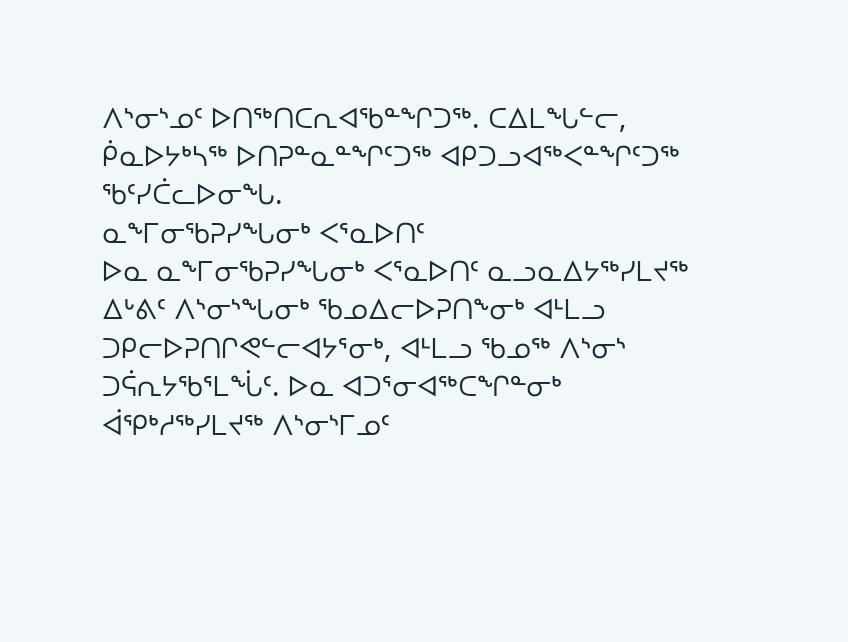ᐱᔅᓂᔅᓄᑦ ᐅᑎᖅᑎᑕᕆᐊᖃᓐᖏᑐᖅ. ᑕᐃᒪᖓᓪᓕ, ᑮᓇᐅᔭᒃᓴᖅ ᐅᑎᕈᓐᓇᓐᖏᑦᑐᖅ ᐊᑭᑐᓗᐊᖅᐸᓐᖏᑦᑐᖅ ᖃᑦᓯᑖᓚᐅᓂᖓ.
ᓇᖕᒥᓂᖃᕈᓯᖓᓂᒃ ᐸᕐᓇᐅᑎᑦ
ᐅᓇ ᓇᖕᒥᓂᖃᕈᓯᖓᓂᒃ ᐸᕐᓇᐅᑎᑦ ᓇᓗᓇᐃᔭᖅᓯᒪᔪᖅ ᐃᒡᕕᑦ ᐱᔅᓂᔅᖓᓂᒃ ᖃᓄᐃᓕᐅᕈᑎᖕᓂᒃ ᐊᒻᒪᓗ ᑐᑭᓕᐅᕈᑎᒋᕙᓪᓕᐊᔭᕐᓂᒃ, ᐊᒻᒪᓗ ᖃᓄᖅ ᐱᔅᓂᔅ ᑐᕌᕆᔭᖃᕐᒪᖔᑦ. ᐅᓇ ᐊᑐᕐᓂᐊᖅᑕᖏᓐᓂᒃ ᐋᕿᒃᓱᖅᓯᒪᔪᖅ ᐱᔅᓂᔅᒥᓄᑦ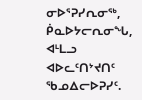ᓂᐅᕐᕈᓯᕆᓂᖅ, ᑮᓇᐅᔭᓕᕆᓂᖓ, ᐊᒻᒪᓗ ᐊᐅᓚᑦᑎᔾᔪᑎᑦ ᖃᓄᐃᓕᐅᕈᓯᑦ.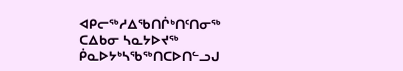ᐊᑭᓕᖅᓱᐃᖃᑎᒌᒃᑎᑦᑎᓂᖅ
ᑕᐃᑲᓂ ᓴᓇᔭᐅᔪᖅ ᑮᓇᐅᔭᒃᓴᖃᖅᑎᑕᐅᑎᓪᓗᒍ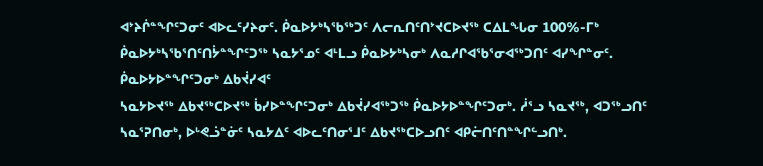ᐊᔾᔨᒌᓐᖏᑦᑐᓂᑦ ᐊᐅᓚᑦᓯᔨᓂᑦ. ᑮᓇᐅᔭᒃᓴᖃᖅᑐᑦ ᐱᓕᕆᑎᑦᑎᔾᔪᑕᐅᔪᖅ ᑕᐃᒪᖓᓂ 100%-ᒥᒃ ᑮᓇᐅᔭᒃᓴᖃᕐᑎᑦᑎᔮᓐᖏᑦᑐᖅ ᓴᓇᔭᕐᓄᑦ ᐊᒻᒪᓗ ᑮᓇᐅᔭᒃᓴᓂᒃ ᐱᓇᓱᒋᐊᖃᕐᓂᐊᖅᑐᑎᑦ ᐊᓯᖏᓐᓂᑦ.
ᑮᓇᐅᔭᐅᓐᖏᑦᑐᓂᒃ ᐃᑲᔫᓯᐊᑦ
ᓴᓇᔭᐅᔪᖅ ᐃᑲᔪᖅᑕᐅᔪᖅ ᑳᓯᐅᓐᖏᑦᑐᓂᒃ ᐃᑲᔫᓯᐊᖅᑐᖅ ᑮᓇᐅᔭᐅᓐᖏᑦᑐᓂᒃ. ᓲᕐᓗ ᓴᓇᔪᖅ, ᐊᑐᖅᓗᑎᑦ ᓴᓇᕐᕈᑎᓂᒃ, ᐅᒡᕙᓘᓐᓃᑦ ᓴᓇᔭᐃᑦ ᐊᐅᓚᑦᑎᓂᕐᒧᑦ ᐃᑲᔪᖅᑕᐅᓗᑎᑦ ᐊᑭᓖᑎᑦᑎᓐᖏᓪᓗᑎᒃ.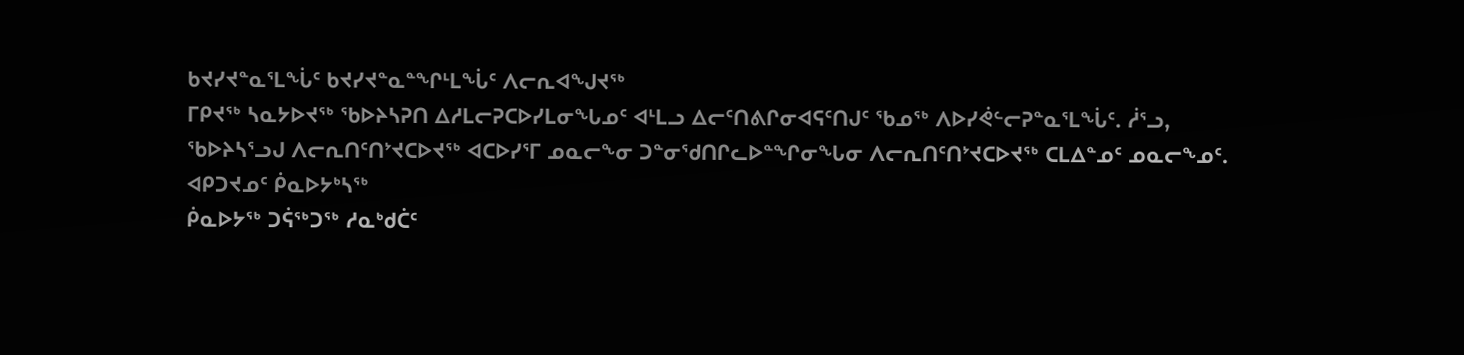ᑲᔪᓯᔪᓐᓇᕐᒪᖔᑦ ᑲᔪᓯᔪᓐᓇᓐᖏᒻᒪᖔᑦ ᐱᓕᕆᐊᖑᔪᖅ
ᒥᑭᔪᖅ ᓴᓇᔭᐅᔪᖅ ᖃᐅᔨᓴᕈᑎ ᐃᓱᒪᓕᕈᑕᐅᓯᒪᓂᖓᓄᑦ ᐊᒻᒪᓗ ᐃᓕᑦᑎᕕᒋᓂᐊᕋᑦᑎᒍᑦ ᖃᓄᖅ ᐱᐅᓯᕚᓪᓕᕈᓐᓇᕐᒪᖔᑦ. ᓲᕐᓗ, ᖃᐅᔨᓴᕐᓗᒍ ᐱᓕᕆᑎᑦᑎᔾᔪᑕᐅᔪᖅ ᐊᑕᐅᓯᕐᒥ ᓄᓇᓕᖕᓂ ᑐᓐᓂᖁᑎᒋᓚᐅᓐᖏᓂᖓᓂ ᐱᓕᕆᑎᑦᑎᔾᔪᑕᐅᔪᖅ ᑕᒪᐃᓐᓄᑦ ᓄᓇᓕᖕᓄᑦ.
ᐊᑭᑐᔪᓄᑦ ᑮᓇᐅᔭᒃᓴᖅ
ᑮᓇᐅᔭᖅ ᑐᕌᖅᑐᖅ ᓱᓇᒃᑯᑖᑦ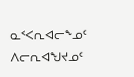ᓇᑉᐸᕆᐊᓕᖕᓄᑦ ᐱᓕᕆᐊᖑᔪᓄᑦ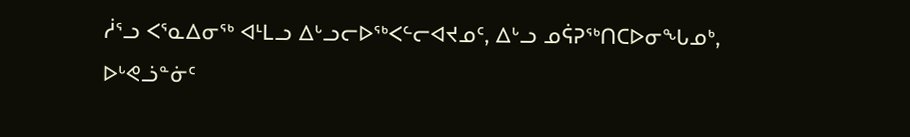ᓲᕐᓗ ᐸᕐᓇᐃᓂᖅ ᐊᒻᒪᓗ ᐃᒡᓗᓕᐅᖅᐸᓪᓕᐊᔪᓄᑦ, ᐃᒡᓗ ᓄᕌᕈᖅᑎᑕᐅᓂᖓᓄᒃ, ᐅᒡᕙᓘᓐᓃᑦ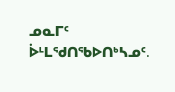ᓄᓇᒥᑦ ᐆᒻᒪᖁᑎᖃᐅᑎᒃᓴᓄᑦ.